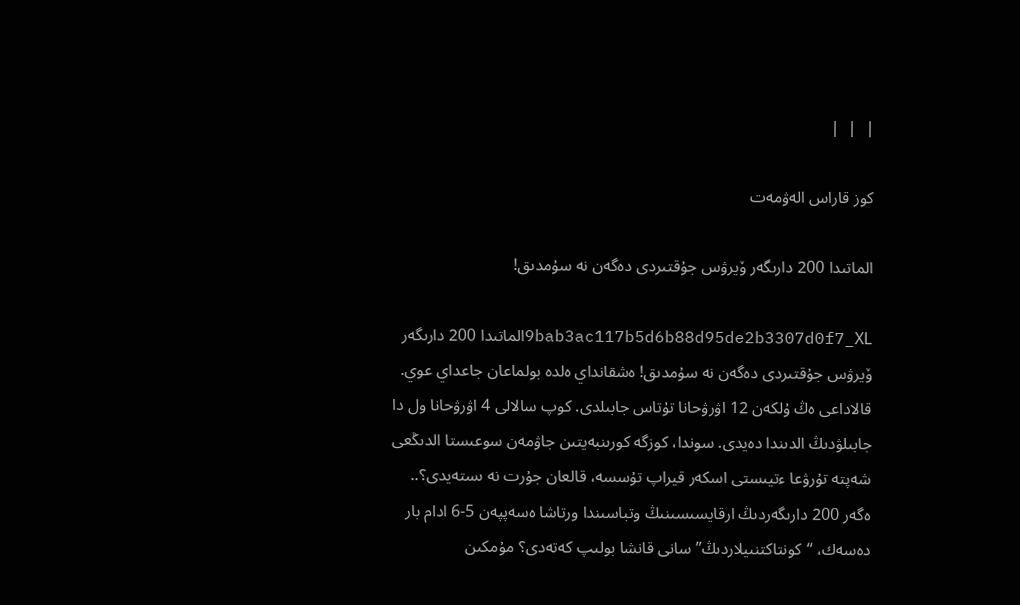|  |  |

كوز قاراس الەۋمەت

الماتىدا 200 دارىگەر ۆيرۋس جۇقتىردى دەگەن نە سۇمدىق!

9bab3ac117b5d6b88d95de2b3307d0f7_XLالماتىدا 200 دارىگەر ۆيرۋس جۇقتىردى دەگەن نە سۇمدىق! ەشقانداي ەلدە بولماعان جاعداي عوي. قالاداعى ەڭ ۇلكەن 12 اۋرۋحانا تۇتاس جابىلدى. كوپ سالالى 4 اۋرۋحانا ول دا جابىلۋدىڭ الدىندا دەيدى. سوندا، كوزگە كورىنبەيتىن جاۋمەن سوعىستا الدىڭعى شەپتە تۇرۋعا ءتيىستى اسكەر قيراپ تۇسسە، قالعان جۇرت نە ىستەيدى؟.. ەگەر 200 دارىگەردىڭ ارقايسىسىنىڭ وتباسىندا ورتاشا ەسەپپەن 5-6 ادام بار دەسەك، “كونتاكتنىيلاردىڭ” سانى قانشا بولىپ كەتەدى؟ مۇمكىن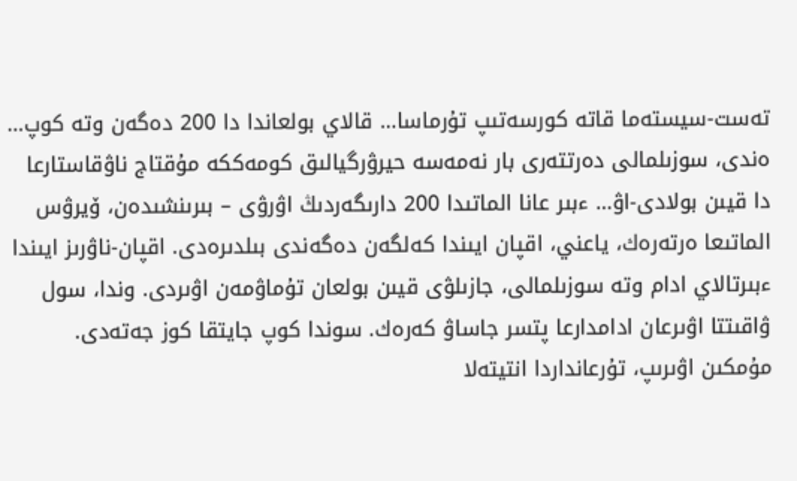تەست-سيستەما قاتە كورسەتىپ تۇرماسا… قالاي بولعاندا دا 200 دەگەن وتە كوپ… ەندى، سوزىلمالى دەرتتەرى بار نەمەسە حيرۋرگيالىق كومەككە مۇقتاج ناۋقاستارعا دا قيىن بولادى-اۋ… ءبىر عانا الماتىدا 200 دارىگەردىڭ اۋرۋى – بىرىنشىدەن، ۆيرۋس الماتىعا ەرتەرەك، ياعني، اقپان ايىندا كەلگەن دەگەندى بىلدىرەدى. اقپان-ناۋرىز ايىندا ءبىرتالاي ادام وتە سوزىلمالى، جازىلۋى قيىن بولعان تۇماۋمەن اۋىردى. وندا، سول ۋاقىتتا اۋىرعان ادامدارعا پتسر جاساۋ كەرەك. سوندا كوپ جايتقا كوز جەتەدى. مۇمكىن اۋىرىپ، تۇرعانداردا انتيتەلا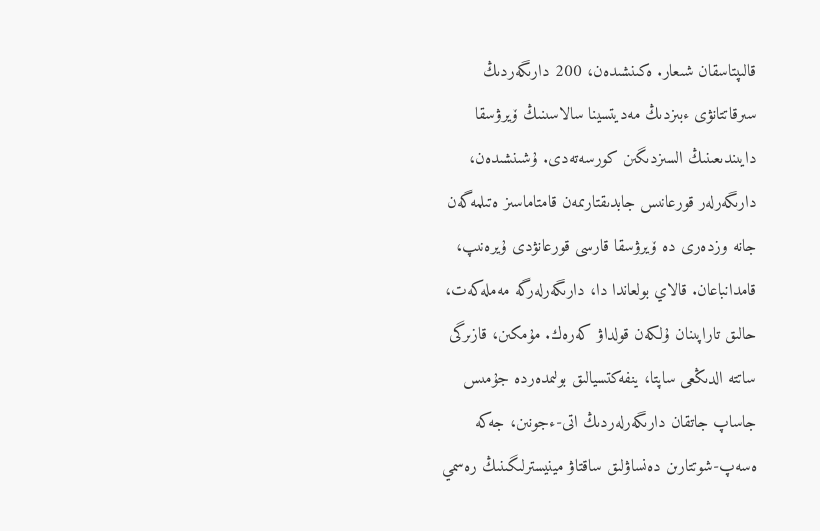قالىپتاسقان شىعار. ەكىنشىدەن، 200 دارىگەردىڭ سىرقاتتانۋى ءبىزدىڭ مەديتسينا سالاسىنىڭ ۆيرۋسقا دايىندىعىنىڭ السىزدىگىن كورسەتەدى. ۇشىنشىدەن، دارىگەرلەر قورعانىس جابدىقتارىمەن قامتاماسىز ەتىلمەگەن جانە وزدەرى دە ۆيرۋسقا قارسى قورعانۋدى ۇيرەنىپ، قامدانباعان. قالاي بولعاندا دا، دارىگەرلەرگە مەملەكەت، حالىق تاراپىنان ۇلكەن قولداۋ كەرەك. مۇمكىن، قازىرگى ساتتە الدىڭعى ساپتا، ينفەكتسيالىق بولىمدەردە جۇمىس جاساپ جاتقان دارىگەرلەردىڭ اتى-ءجونىن، جەكە ەسەپ-شوتتارىن دەنساۋلىق ساقتاۋ مينيسترلىگىنىڭ رەسمي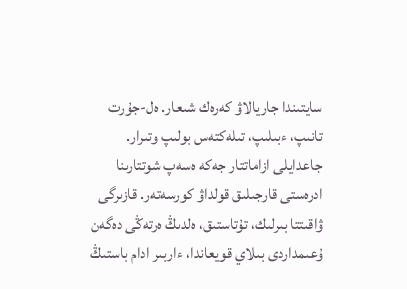سايتىندا جاريالاۋ كەرەك شىعار. ەل-جۇرت تانىپ، ءبىلىپ، تىلەكتەس بولىپ وتىرار. جاعدايلى ازاماتتار جەكە ەسەپ شوتتارىنا ادرەستى قارجىلىق قولداۋ كورسەتەر. قازىرگى ۋاقىتتا بىرلىك، تۇتاستىق، ەلدىڭ ەرتەڭى دەگەن ۇعىمداردى بىلاي قويعاندا، ءاربىر ادام باستىڭ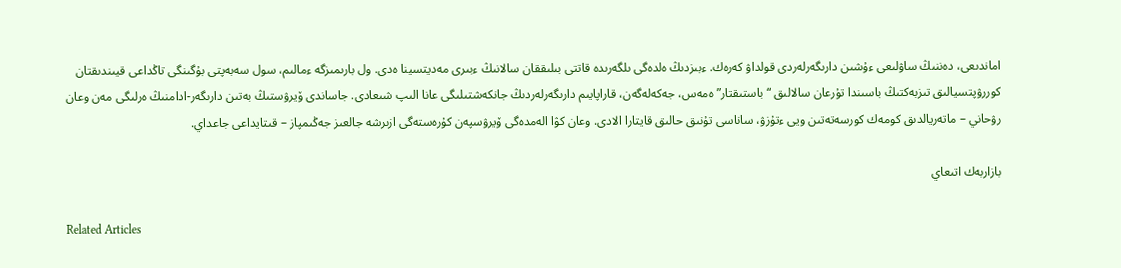اماندىعى، دەننىڭ ساۋلىعى ءۇشىن دارىگەرلەردى قولداۋ كەرەك. ءبىزدىڭ ەلدەگى ىلگەرىدە قاتتى بىلىققان سالانىڭ ءبىرى مەديتسينا ەدى. ول بارىمىزگە ءمالىم، سول سەبەپتى بۇگىنگى تاڭداعى قيىندىقتان كوررۋپتسيالىق تىزبەكتىڭ باسىندا تۇرعان سالالىق “باستىقتار” ەمەس، جەكەلەگەن، قاراپايىم دارىگەرلەردىڭ جانكەشتىلىگى عانا الىپ شىعادى. جاساندى ۆيرۋستىڭ بەتىن دارىگەر-ادامنىڭ ەرلىگى مەن وعان رۋحاني – ماتەريالدىق كومەك كورسەتەتىن ويى ءتۇزۋ، ساناسى تۇنىق حالىق قايتارا الادى. وعان كۋا الەمدەگى ۆيرۋسپەن كۇرەستەگى ازىرشە جالعىز جەڭىمپاز – قىتايداعى جاعداي.

بازاربەك اتىعاي

Related Articles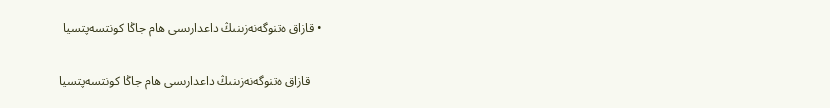• قازاق ەتنوگەنەزىنىڭ داعدارىسى ھام جاڭا كونتسەپتسيا

    قازاق ەتنوگەنەزىنىڭ داعدارىسى ھام جاڭا كونتسەپتسيا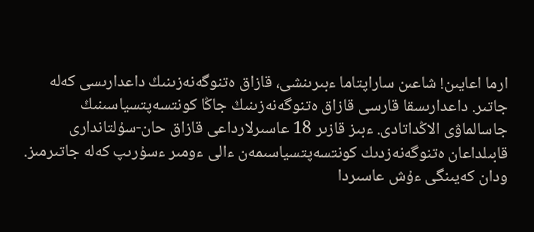ارما اعايىن! شاعىن ساراپتاما ءبىرىنشى، قازاق ەتنوگەنەزىنىڭ داعدارىسى كەلە جاتىر. داعدارىسقا قارسى قازاق ەتنوگەنەزىنىڭ جاڭا كونتسەپتسياسىنىڭ جاسالماۋى الاڭداتادى. ءبىز قازىر 18 عاسىرلارداعى قازاق حان-سۇلتاندارى قابىلداعان ەتنوگەنەزدىك كونتسەپتسياسىمەن ءالى ءومىر ءسۇرىپ كەلە جاتىرمىز. ودان كەيىنگى ءۇش عاسىردا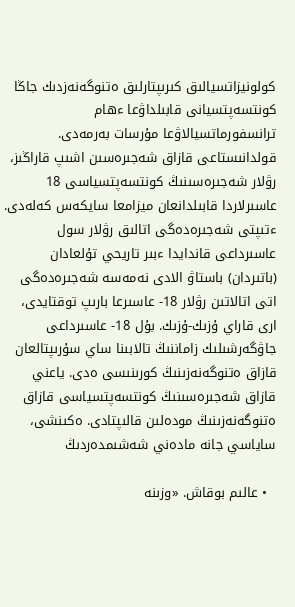كولونيزاتسيالىق كىرىپتارلىق ەتنوگەنەزدىك جاڭا كونتسەپتسيانى قابىلداۋعا ءھام ترانسفورماتسيالاۋعا مۇرسات بەرمەدى. قولدانىستاعى قازاق شەجىرەسىن اشىپ قاراڭىز، رۋلار شەجىرەسىنىڭ كونتسەپتسياسى 18 عاسىرلاردا قابىلدانعان ميزامعا سايكەس كەلەدى. ءتىپتى شەجىرەدەگى اتالىق رۋلار سول عاسىرداعى قاندايدا ءبىر تاريحي تۇلعادان (باتىردان) باستاۋ الادى نەمەسە شەجىرەدەگى اتى اتالاتىن رۋلار 18- عاسىرعا بارىپ توقتايدى، ارى قاراي ۇزىك-ۇزىك. بۇل 18- عاسىرداعى جاۋگەرشىلىك زاماننىڭ تالابىنا ساي سۇرىپتالعان قازاق ەتنوگەنەزىنىڭ كورىنىسى ەدى. ياعني قازاق شەجىرەسىنىڭ كونتسەپتسياسى قازاق ەتنوگەنەزىنىڭ مودەلىن قالىپتادى. ەكىنشى، ساياسي جانە مادەني شەشىمدەردىڭ

  • عالىم بوقاش. «وزىنە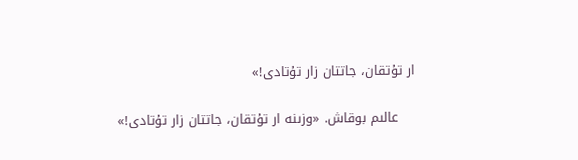ار تۇتقان، جاتتان زار تۇتادى!»

    عالىم بوقاش. «وزىنە ار تۇتقان، جاتتان زار تۇتادى!»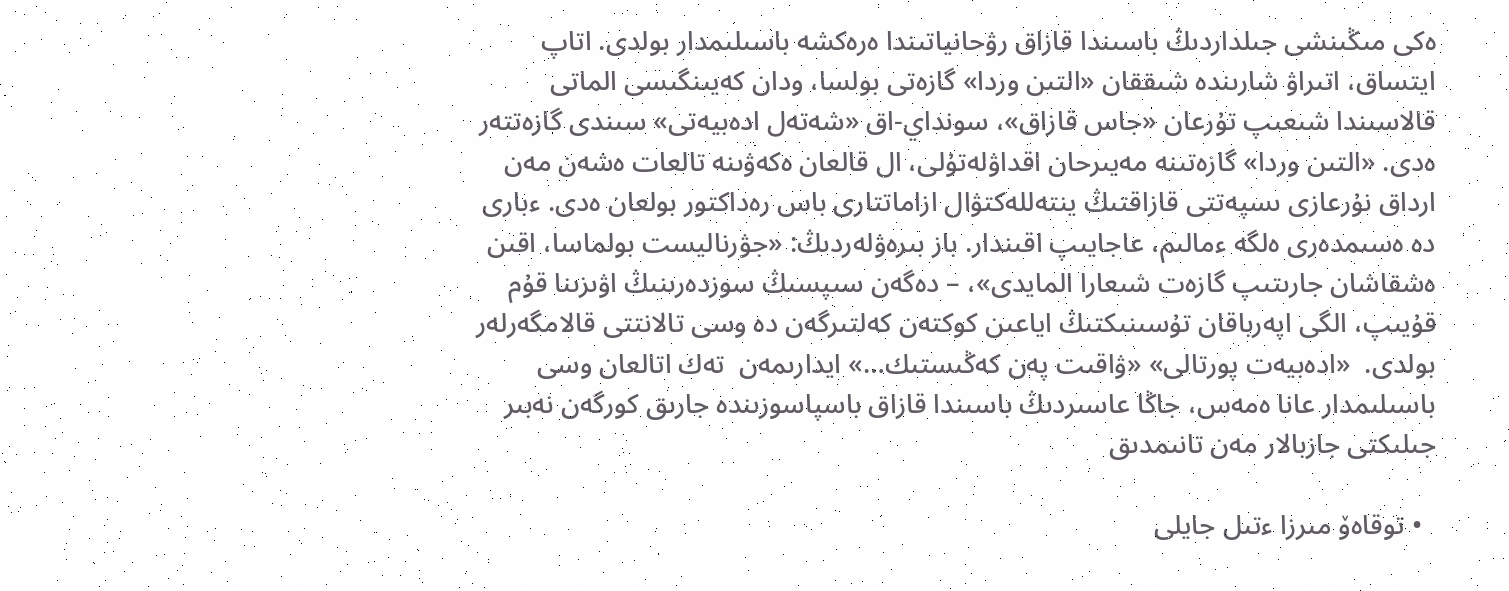ەكى مىڭىنشى جىلداردىڭ باسىندا قازاق رۋحانياتىندا ەرەكشە باسىلىمدار بولدى. اتاپ ايتساق، اتىراۋ شارىندە شىققان «التىن وردا» گازەتى بولسا، ودان كەيىنگىسى الماتى قالاسىندا شىعىپ تۇرعان «جاس قازاق»، سونداي-اق «شەتەل ادەبيەتى» سىندى گازەتتەر ەدى. «التىن وردا» گازەتىنە مەيىرحان اقداۋلەتۇلى، ال قالعان ەكەۋىنە تالعات ەشەن مەن ارداق نۇرعازى ىسپەتتى قازاقتىڭ ينتەللەكتۋال ازاماتتارى باس رەداكتور بولعان ەدى. ءبارى  دە ەسىمدەرى ەلگە ءمالىم، عاجايىپ اقىندار. باز بىرەۋلەردىڭ: «جۋرناليست بولماسا، اقىن ەشقاشان جارىتىپ گازەت شىعارا المايدى»، – دەگەن سىپسىڭ سوزدەرىنىڭ اۋىزىنا قۇم قۇيىپ، الگى اپەرباقان تۇسىنىكتىڭ اياعىن كوكتەن كەلتىرگەن دە وسى تالانتتى قالامگەرلەر بولدى.  «ادەبيەت پورتالى» «ۋاقىت پەن كەڭىستىك…» ايدارىمەن  تەك اتالعان وسى باسىلىمدار عانا ەمەس، جاڭا عاسىردىڭ باسىندا قازاق باسپاسوزىندە جارىق كورگەن نەبىر جىلىكتى جازبالار مەن تانىمدىق

  • توقاەۆ مىرزا ءتىل جايلى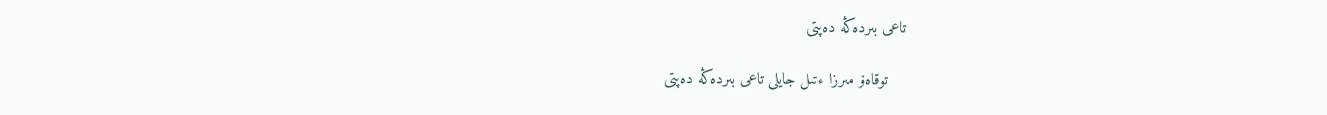تاعى بىردەڭە دەپتى

    توقاەۆ مىرزا ءتىل جايلى تاعى بىردەڭە دەپتى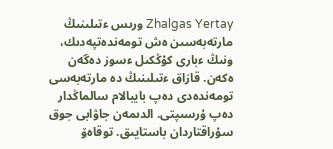Zhalgas Yertay ورىس ءتىلىنىڭ مارتەبەسىن ەش تومەندەتپەدىك، ونىڭ ءبارى كۇڭكىل ءسوز دەگەن ەكەن. قازاق ءتىلىنىڭ دە مارتەبەسى تومەندەدى دەپ بايبالام سالماڭدار دەپ ۇرسىپتى. الدىمەن جاۋابى جوق سۇراقتاردان باستايىق. توقاەۆ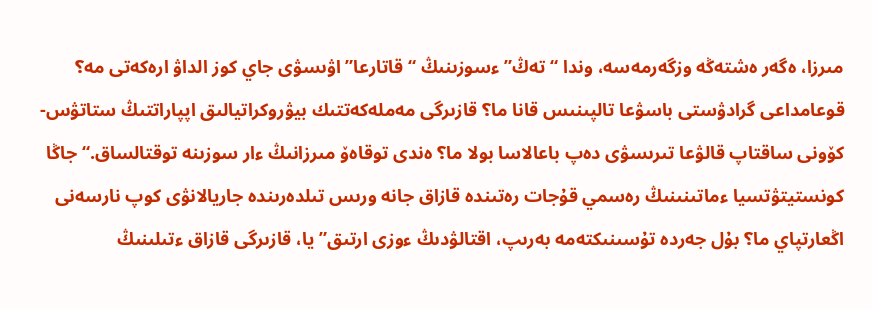مىرزا، ەگەر ەشتەڭە وزگەرمەسە، وندا “تەڭ” ءسوزىنىڭ “قاتارعا” اۋىسۋى جاي كوز الداۋ ارەكەتى مە؟ قوعامداعى گرادۋستى باسۋعا تالپىنىس قانا ما؟ قازىرگى مەملەكەتتىك بيۋروكراتيالىق اپپاراتتىڭ ستاتۋس-كۆونى ساقتاپ قالۋعا تىرىسۋى دەپ باعالاسا بولا ما؟ ەندى توقاەۆ مىرزانىڭ ءار سوزىنە توقتالساق.“جاڭا كونستيتۋتسيا ءماتىنىنىڭ رەسمي قۇجات رەتىندە قازاق جانە ورىس تىلدەرىندە جاريالانۋى كوپ نارسەنى اڭعارتپاي ما؟ بۇل جەردە تۇسىنىكتەمە بەرىپ، اقتالۋدىڭ ءوزى ارتىق”يا، قازىرگى قازاق ءتىلىنىڭ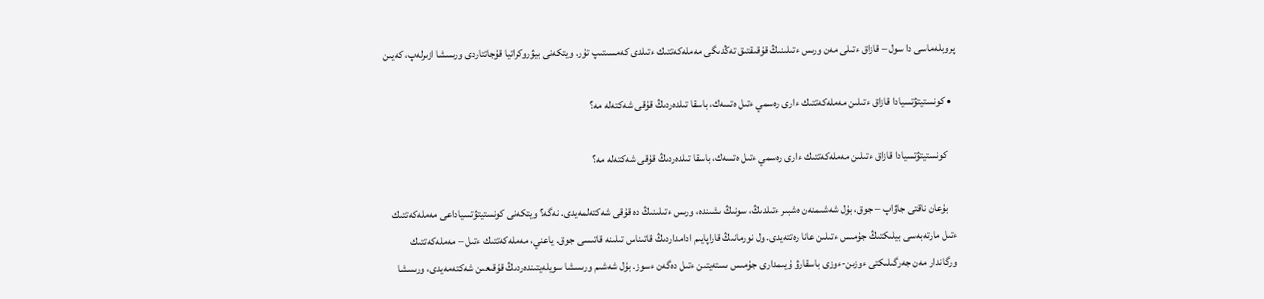پروبلەماسى دا سول – قازاق ءتىلى مەن ورىس ءتىلىنىڭ قۇقىقتىق تەڭدىگى مەملەكەتتىك ءتىلدى كەمسىتىپ تۇر. ويتكەنى بيۋروكراتيا قۇجاتتاردى ورىسشا ازىرلەپ، كەيىن

  • كونستيتۋتسيادا قازاق ءتىلىن مەملەكەتتىك ءارى رەسمي ءتىل ەتسەك، باسقا تىلدەردىڭ قۇقى شەكتەلە مە؟

    كونستيتۋتسيادا قازاق ءتىلىن مەملەكەتتىك ءارى رەسمي ءتىل ەتسەك، باسقا تىلدەردىڭ قۇقى شەكتەلە مە؟

    بۇعان ناقتى جاۋاپ – جوق، بۇل شەشىمنەن ەشبىر ءتىلدىڭ، سونىڭ ىشىندە، ورىس ءتىلىنىڭ دە قۇقى شەكتەلمەيدى. نەگە؟ ويتكەنى كونستيتۋتسياداعى مەملەكەتتىك ءتىل مارتەبەسى بيلىكتىڭ جۇمىس ءتىلىن عانا رەتتەيدى. ول نورمانىڭ قاراپايىم ادامداردىڭ قاتىناس تىلىنە قاتىسى جوق. ياعني، مەملەكەتتىك ءتىل – مەملەكەتتىك ورگاندار مەن جەرگىلىكتى ءوزىن-ءوزى باسقارۋ ۇيىمدارى جۇمىس ىستەيتىن ءتىل دەگەن ءسوز. بۇل شەشىم ورىسشا سويلەيتىندەردىڭ قۇقىعىن شەكتەمەيدى، ورىسشا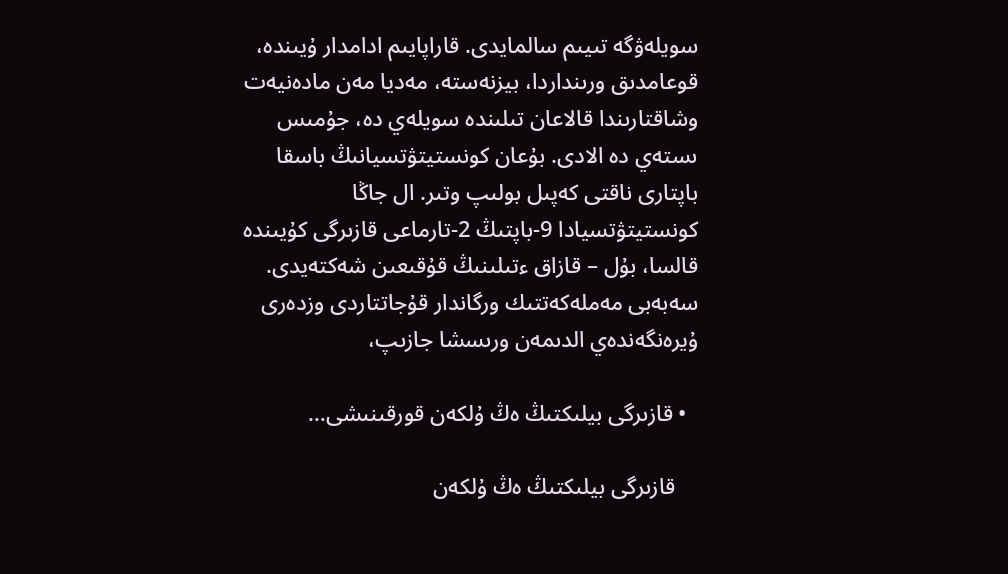سويلەۋگە تىيىم سالمايدى. قاراپايىم ادامدار ۇيىندە، قوعامدىق ورىنداردا، بيزنەستە، مەديا مەن مادەنيەت وشاقتارىندا قالاعان تىلىندە سويلەي دە، جۇمىس ىستەي دە الادى. بۇعان كونستيتۋتسيانىڭ باسقا باپتارى ناقتى كەپىل بولىپ وتىر. ال جاڭا كونستيتۋتسيادا 9-باپتىڭ 2-تارماعى قازىرگى كۇيىندە قالسا، بۇل – قازاق ءتىلىنىڭ قۇقىعىن شەكتەيدى. سەبەبى مەملەكەتتىك ورگاندار قۇجاتتاردى وزدەرى ۇيرەنگەندەي الدىمەن ورىسشا جازىپ،

  • قازىرگى بيلىكتىڭ ەڭ ۇلكەن قورقىنىشى…

    قازىرگى بيلىكتىڭ ەڭ ۇلكەن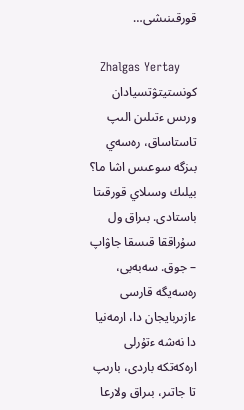قورقىنىشى…

    Zhalgas Yertay كونستيتۋتسيادان ورىس ءتىلىن الىپ تاستاساق، رەسەي بىزگە سوعىس اشا ما؟ بيلىك وسىلاي قورقىتا باستادى. بىراق ول سۇراققا قىسقا جاۋاپ – جوق. سەبەبى، رەسەيگە قارسى ءازىربايجان دا، ارمەنيا دا نەشە ءتۇرلى ارەكەتكە باردى، بارىپ تا جاتىر، بىراق ولارعا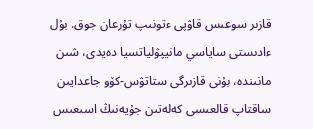قازىر سوعىس قاۋپى ءتونىپ تۇرعان جوق. بۇل ءادىستى ساياسي مانيپۋلياتسيا دەيدى، شىن مانىندە، بۇنى قازىرگى ستاتۋس-كۆو جاعدايىن ساقتاپ قالعىسى كەلەتىن جۇيەنىڭ اسىعىس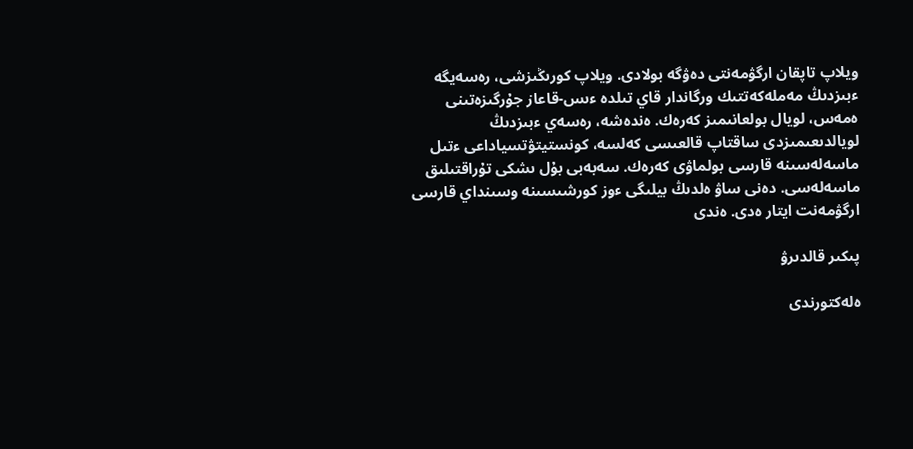ويلاپ تاپقان ارگۋمەنتى دەۋگە بولادى. ويلاپ كورىڭىزشى، رەسەيگە ءبىزدىڭ مەملەكەتتىك ورگاندار قاي تىلدە ءىس-قاعاز جۇرگىزەتىنى ەمەس، لويال بولعانىمىز كەرەك. ەندەشە، رەسەي ءبىزدىڭ لويالدىعىمىزدى ساقتاپ قالعىسى كەلسە، كونستيتۋتسياداعى ءتىل ماسەلەسىنە قارسى بولماۋى كەرەك. سەبەبى بۇل ىشكى تۇراقتىلىق ماسەلەسى. دەنى ساۋ ەلدىڭ بيلىگى ءوز كورشىسىنە وسىنداي قارسى ارگۋمەنت ايتار ەدى. ەندى

پىكىر قالدىرۋ

ەلەكتورندى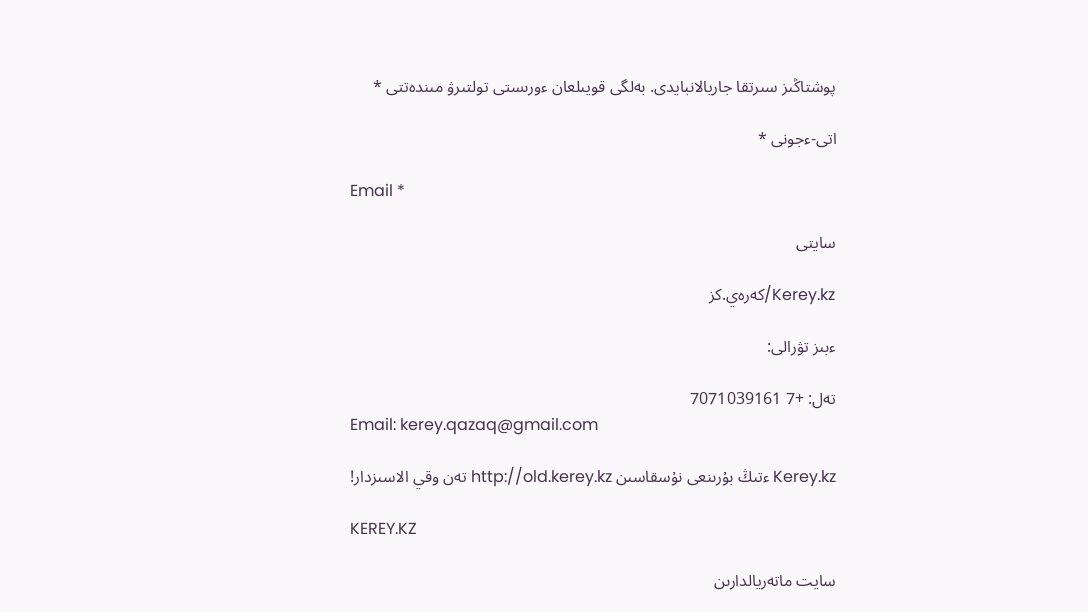پوشتاڭىز سىرتقا جاريالانبايدى. بەلگى قويىلعان ءورىستى تولتىرۋ مىندەتتى *

اتى-ءجونى *

Email *

سايتى

Kerey.kz/كەرەي.كز

ءبىز تۋرالى:

تەل: +7 7071039161
Email: kerey.qazaq@gmail.com

Kerey.kz ءتىڭ بۇرىنعى نۇسقاسىن http://old.kerey.kz تەن وقي الاسىزدار!

KEREY.KZ

سايت ماتەريالدارىن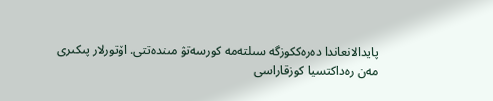پايدالانعاندا دەرەككوزگە سىلتەمە كورسەتۋ مىندەتتى. اۆتورلار پىكىرى مەن رەداكتسيا كوزقاراسى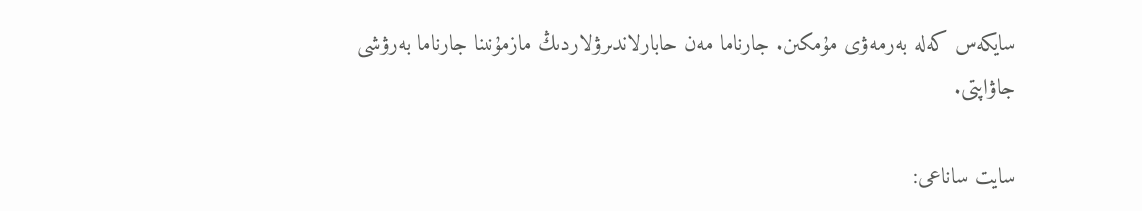سايكەس كەلە بەرمەۋى مۇمكىن. جارناما مەن حابارلاندىرۋلاردىڭ مازمۇنىنا جارناما بەرۋشى جاۋاپتى.

سايت ساناعى: